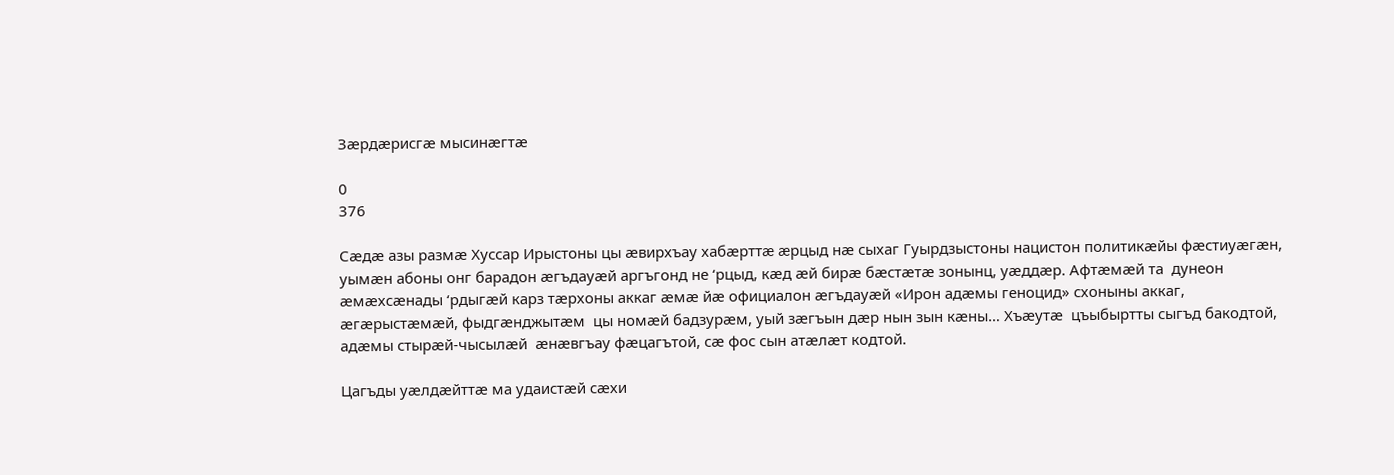Зæрдæрисгæ мысинæгтæ

0
376

Сæдæ азы размæ Хуссар Ирыстоны цы æвирхъау хабæрттæ æрцыд нæ сыхаг Гуырдзыстоны нацистон политикæйы фæстиуæгæн, уымæн абоны онг барадон æгъдауæй аргъгонд не ‘рцыд, кæд æй бирæ бæстæтæ зонынц, уæддæр. Афтæмæй та  дунеон æмæхсæнады ‘рдыгæй карз тæрхоны аккаг æмæ йæ официалон æгъдауæй «Ирон адæмы геноцид» схоныны аккаг, æгæрыстæмæй, фыдгæнджытæм  цы номæй бадзурæм, уый зæгъын дæр нын зын кæны… Хъæутæ  цъыбыртты сыгъд бакодтой, адæмы стырæй-чысылæй  æнæвгъау фæцагътой, сæ фос сын атæлæт кодтой.

Цагъды уæлдæйттæ ма удаистæй сæхи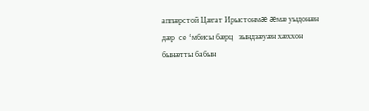аппæрстой Цæгат Ирыстонмæ æмæ уыдонæн дæр  се ‘мбисы бæрц   зындзæуæн хæххон бынæтты бабын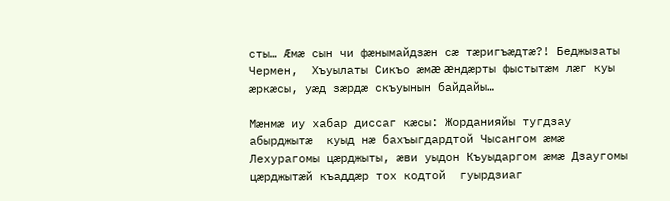сты… Æмæ сын чи фæнымайдзæн сæ тæригъæдтæ?! Беджызаты Чермен,  Хъуылаты Сикъо æмæ æндæрты фыстытæм лæг куы  æркæсы, уæд зæрдæ скъуынын байдайы…

Мæнмæ иу хабар диссаг кæсы: Жорданияйы тугдзау абырджытæ  куыд нæ бахъыгдардтой Чысангом æмæ Лехурагомы цæрджыты, æви уыдон Къуыдаргом æмæ Дзаугомы цæрджытæй къаддæр тох кодтой  гуырдзиаг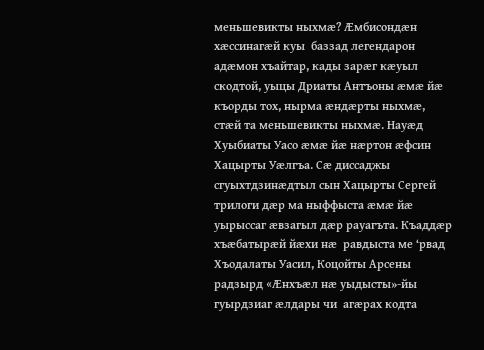меньшевикты ныхмæ? Æмбисондæн хæссинагæй куы  баззад легендарон адæмон хъайтар, кады зарæг кæуыл  скодтой, уыцы Дриаты Антъоны æмæ йæ къорды тох, нырма æндæрты ныхмæ, стæй та меньшевикты ныхмæ. Науæд Хуыбиаты Уасо æмæ йæ нæртон æфсин Хацырты Уæлгъа. Сæ диссаджы сгуыхтдзинæдтыл сын Хацырты Сергей трилоги дæр ма ныффыста æмæ йæ  уырыссаг æвзагыл дæр рауагъта. Къаддæр хъæбатырæй йæхи нæ  равдыста ме ‘рвад Хъодалаты Уасил, Коцойты Арсены радзырд «Æнхъæл нæ уыдысты»-йы гуырдзиаг æлдары чи  агæрах кодта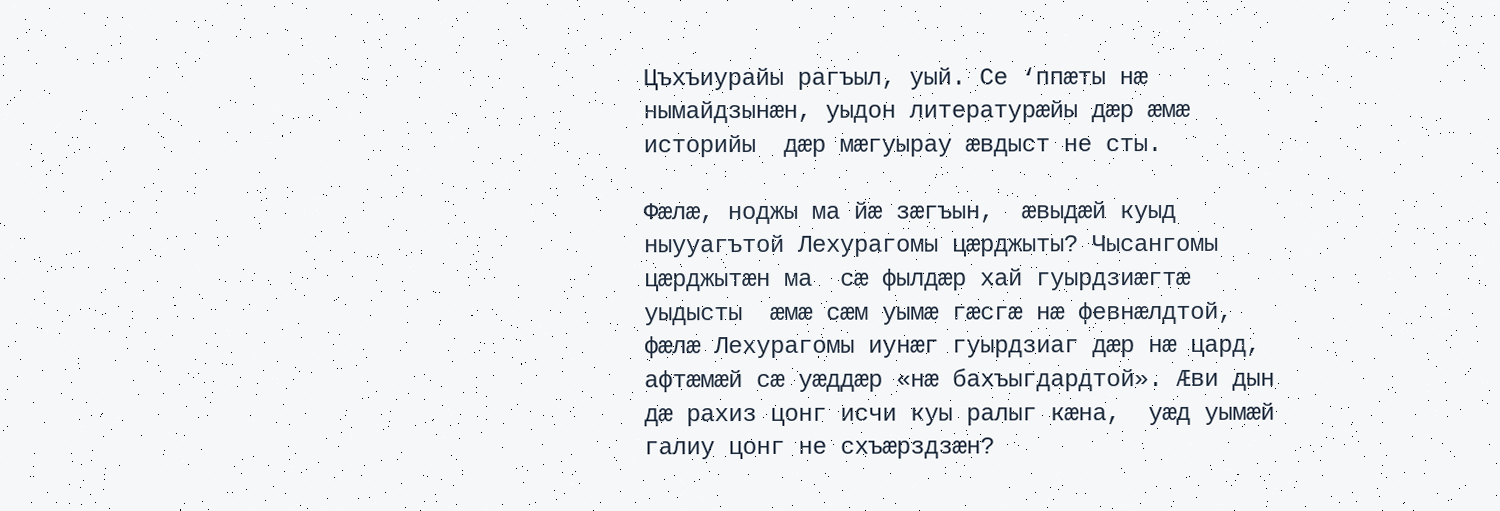Цъхъиурайы рагъыл, уый. Се ‘ппæты нæ нымайдзынæн, уыдон литературæйы дæр æмæ историйы  дæр мæгуырау æвдыст не сты.

Фæлæ, ноджы ма йæ зæгъын,  æвыдæй куыд ныууагътой Лехурагомы цæрджыты? Чысангомы  цæрджытæн ма  сæ фылдæр хай гуырдзиæгтæ уыдысты  æмæ сæм уымæ гæсгæ нæ февнæлдтой, фæлæ Лехурагомы иунæг гуырдзиаг дæр нæ цард, афтæмæй сæ уæддæр «нæ бахъыгдардтой». Æви дын дæ рахиз цонг исчи куы ралыг кæна,  уæд уымæй галиу цонг не схъæрздзæн?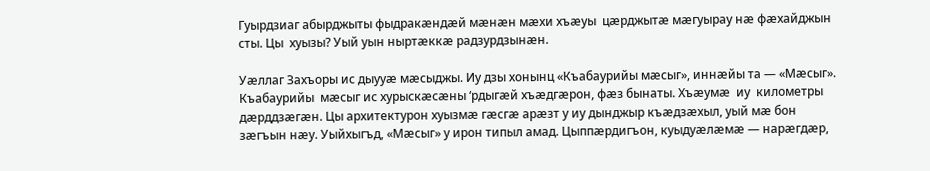Гуырдзиаг абырджыты фыдракæндæй мæнæн мæхи хъæуы  цæрджытæ мæгуырау нæ фæхайджын сты. Цы  хуызы? Уый уын ныртæккæ радзурдзынæн.

Уæллаг Захъоры ис дыууæ мæсыджы. Иу дзы хонынц «Къабаурийы мæсыг», иннæйы та — «Мæсыг». Къабаурийы  мæсыг ис хурыскæсæны ‘рдыгæй хъæдгæрон, фæз бынаты. Хъæумæ  иу  километры дæрддзæгæн. Цы архитектурон хуызмæ гæсгæ арæзт у иу дынджыр къæдзæхыл, уый мæ бон зæгъын нæу. Уыйхыгъд, «Мæсыг» у ирон типыл амад. Цыппæрдигъон, куыдуæлæмæ — нарæгдæр,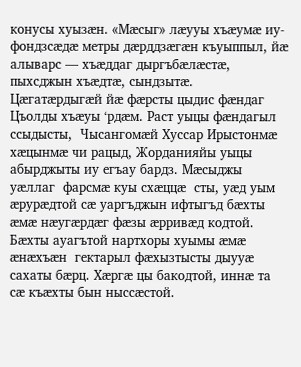конусы хуызæн. «Мæсыг» лæууы хъæумæ иу-фондзсæдæ метры дæрддзæгæн къуыппыл, йæ алыварс — хъæддаг дыргъбæлæстæ, пыхсджын хъæдтæ, сындзытæ. Цæгатæрдыгæй йæ фæрсты цыдис фæндаг Цъолды хъæуы ‘рдæм. Раст уыцы фæндагыл ссыдысты,  Чысангомæй Хуссар Ирыстонмæ хæцынмæ чи рацыд, Жорданияйы уыцы абырджыты иу егъау бардз. Мæсыджы уæллаг  фарсмæ куы схæццæ  сты, уæд уым  æрурæдтой сæ уаргъджын ифтыгъд бæхты æмæ нæугæрдæг фæзы æрривæд кодтой. Бæхты ауагътой нартхоры хуымы æмæ æнæхъæн  гектарыл фæхызтысты дыууæ сахаты бæрц. Хæргæ цы бакодтой, иннæ та сæ къæхты бын ныссæстой.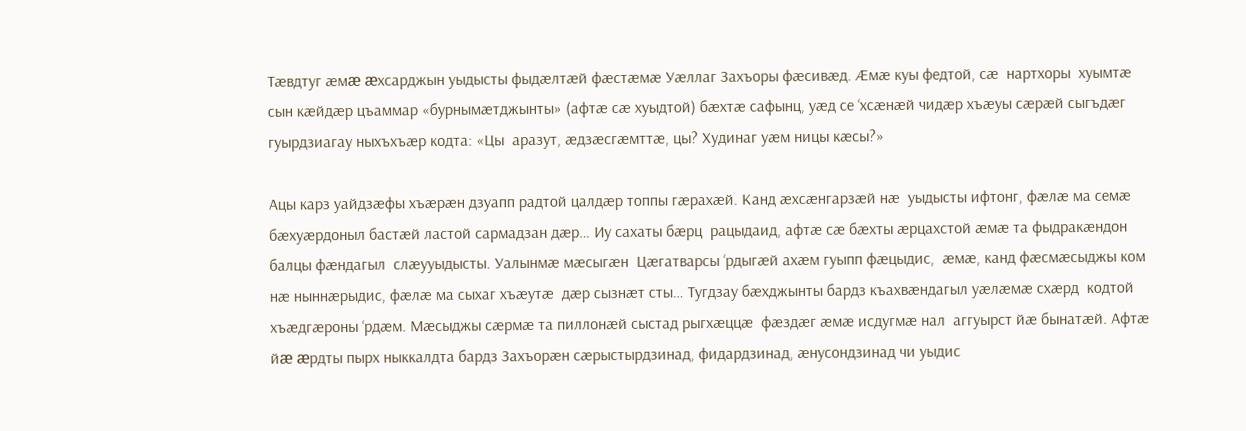Тæвдтуг æмæ æхсарджын уыдысты фыдæлтæй фæстæмæ Уæллаг Захъоры фæсивæд. Æмæ куы федтой, сæ  нартхоры  хуымтæ сын кæйдæр цъаммар «бурнымæтджынты» (афтæ сæ хуыдтой) бæхтæ сафынц, уæд се ‘хсæнæй чидæр хъæуы сæрæй сыгъдæг гуырдзиагау ныхъхъæр кодта: «Цы  аразут, æдзæсгæмттæ, цы? Худинаг уæм ницы кæсы?»

Ацы карз уайдзæфы хъæрæн дзуапп радтой цалдæр топпы гæрахæй. Канд æхсæнгарзæй нæ  уыдысты ифтонг, фæлæ ма семæ бæхуæрдоныл бастæй ластой сармадзан дæр… Иу сахаты бæрц  рацыдаид, афтæ сæ бæхты æрцахстой æмæ та фыдракæндон балцы фæндагыл  слæууыдысты. Уалынмæ мæсыгæн  Цæгатварсы ‘рдыгæй ахæм гуыпп фæцыдис,  æмæ, канд фæсмæсыджы ком  нæ ныннæрыдис, фæлæ ма сыхаг хъæутæ  дæр сызнæт сты… Тугдзау бæхджынты бардз къахвæндагыл уæлæмæ схæрд  кодтой хъæдгæроны ‘рдæм. Мæсыджы сæрмæ та пиллонæй сыстад рыгхæццæ  фæздæг æмæ исдугмæ нал  аггуырст йæ бынатæй. Афтæ  йæ æрдты пырх ныккалдта бардз Захъорæн сæрыстырдзинад, фидардзинад, æнусондзинад чи уыдис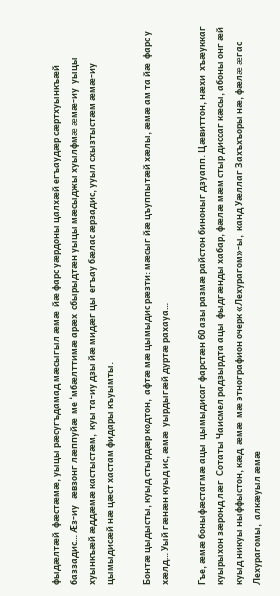фыдæлтæй  фæстæмæ, уыцы рæсугъдамад мæсыгыл æмæ  йæ фарс уæрдоны цалхæй егъаудæр сæртхуынкъæй баззадис… Æз-иу   æвзонг лæппуйæ  ме ‘мбæлттимæ арæх  сбырыдтæн уыцы мæсыджы хуылфмæ æмæ-иу  уыцы хуынкъæй æддæмæ кастыстæм,  куы та-иу дзы йæ мидæг цы  егъау бæлас æрзадис, ууыл схызтыстæм æмæ-иу цымыдисæй нæ цæст хастам фидары къуымты.

Бонтæ цыдысты, куыд стырдæр кодтон,  афтæ мæ цымыдис рæзти: мæсыг йæ цъуппытæй хæлы, æмæ ам та йæ  фарс у хæлд… Уый гæнæн куыд ис, æмæ  уырдыгæй дуртæ рахауа…

Гъе, æмæ боныфæстагмæ ацы  цымыдисаг фарстæн 60 азы размæ райстон биноныг дзуапп. Цæвиттон, нæхи  хъæуккаг куырыхон зæронд лæг  Сотаты Чаисмел радзырдта ацы  фыдгæнды хабар, фæлæ мæм стыр диссаг кæсы, абоны онг æй  куыд никуы ныффыстон, кæд  æмæ  мæ этнографион очерк «Лехурагом»-ы,  канд Уæллаг Захъхъоры нæ, фæлæ æгас Лехурагомы,  алкæуыл æмæ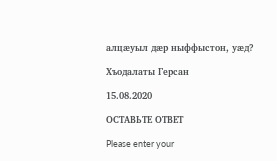алцæуыл дæр ныффыстон, уæд?

Хъодалаты Герсан

15.08.2020

ОСТАВЬТЕ ОТВЕТ

Please enter your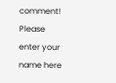comment!
Please enter your name here